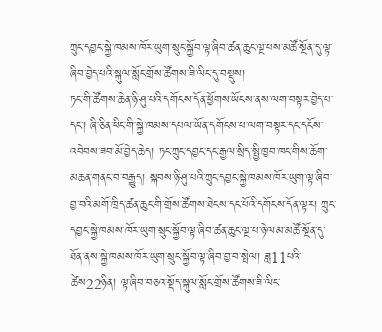ཀྲུང་དབྱང་སྐྱེ་ཁམས་ཁོར་ཡུག་སྲུང་སྐྱོབ་ལྟ་ཞིབ་ཚན་ཆུང་ལྔ་པས་མཚོ་སྔོན་དུ་ལྟ་ཞིབ་བྱེད་པའི་སྐུལ་སློང་གྲོས་ཚོགས་ཟི་ལིང་དུ་བསྡུས།
ཏང་གི་ཚོགས་ཆེན་ཉི་ཤུ་པའི་དགོངས་དོན་ཕྱོགས་ཡོངས་ནས་ལག་བསྟར་བྱེད་པ་དང་། ཞི་ཅིན་ཕིང་གི་སྐྱེ་ཁམས་དཔལ་ཡོན་དགོངས་པ་ལག་བསྟར་དང་དངོས་འབེབས་ཟབ་མོ་བྱེད་ཆེད། ཏང་ཀྲུང་དབྱང་དང་རྒྱལ་སྲིད་སྤྱི་ཁྱབ་ཁང་གིས་ཆོག་མཆན་གནང་བ་བརྒྱུད། སྐབས་ཉི་ཤུ་པའི་ཀྲུང་དབྱང་སྐྱེ་ཁམས་ཁོར་ཡུག་ལྟ་ཞིབ་བྱ་བའི་མགོ་ཁྲིད་ཚན་ཆུང་གི་གྲོས་ཚོགས་ཐེངས་དང་པོའི་དགོངས་དོན་ལྟར། ཀྲུང་དབྱང་སྐྱེ་ཁམས་ཁོར་ཡུག་སྲུང་སྐྱོབ་ལྟ་ཞིབ་ཚན་ཆུང་ལྔ་པ་ཉེ་ལམ་མཚོ་སྔོན་དུ་ཐོན་ནས་སྐྱེ་ཁམས་ཁོར་ཡུག་སྲུང་སྐྱོབ་ལྟ་ཞིབ་བྱ་བ་སྤེལ། ཟླ11པའི་ཚེས22ཉིན། ལྟ་ཞིབ་བཅའ་སྡོད་སྐུལ་སློང་གྲོས་ཚོགས་ཟི་ལིང་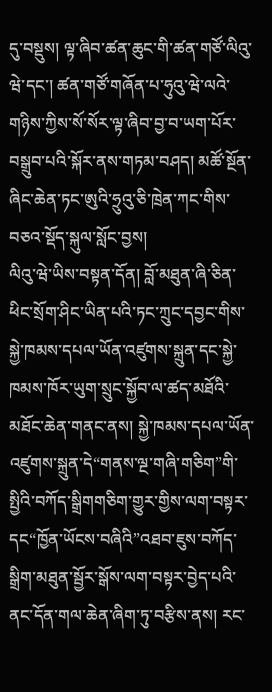དུ་བསྡུས། ལྟ་ཞིབ་ཚན་ཆུང་གི་ཚན་གཙོ་ལིའུ་ཝེ་དང་། ཚན་གཙོ་གཞོན་པ་ཧུའུ་ཝེ་ལའེ་གཉིས་ཀྱིས་སོ་སོར་ལྟ་ཞིབ་བྱ་བ་ཡག་པོར་བསྒྲུབ་པའི་སྐོར་ནས་གཏམ་བཤད། མཚོ་སྔོན་ཞིང་ཆེན་ཏང་ཨུའི་ཧྲུའུ་ཅི་ཁྲེན་ཀང་གིས་བཅའ་སྡོད་སྐུལ་སློང་བྱས།
ལིའུ་ཝེ་ཡིས་བསྟན་དོན། བློ་མཐུན་ཞི་ཅིན་ཕིང་སྲོག་ཤིང་ཡིན་པའི་ཏང་ཀྲུང་དབྱང་གིས་སྐྱེ་ཁམས་དཔལ་ཡོན་འཛུགས་སྐྲུན་དང་སྐྱེ་ཁམས་ཁོར་ཡུག་སྲུང་སྐྱོབ་ལ་ཚད་མཐོའི་མཐོང་ཆེན་གནང་ནས། སྐྱེ་ཁམས་དཔལ་ཡོན་འཛུགས་སྐྲུན་དེ“གནས་ལྔ་གཞི་གཅིག”གི་སྤྱིའི་བཀོད་སྒྲིགགཅིག་གྱུར་གྱིས་ལག་བསྟར་དང“ཁྱོན་ཡོངས་བཞིའི”འཐབ་ཇུས་བཀོད་སྒྲིག་མཐུན་སྦྱོར་སྒོས་ལག་བསྟར་བྱེད་པའི་ནང་དོན་གལ་ཆེན་ཞིག་ཏུ་བརྩིས་ནས། རང་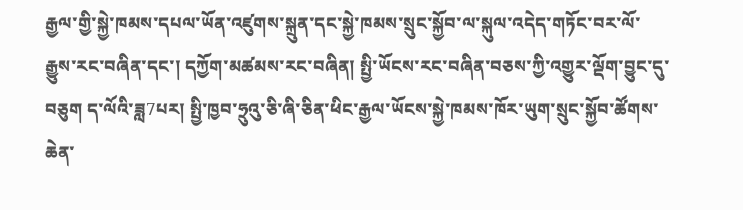རྒྱལ་གྱི་སྐྱེ་ཁམས་དཔལ་ཡོན་འཛུགས་སྐྲུན་དང་སྐྱེ་ཁམས་སྲུང་སྐྱོབ་ལ་སྐུལ་འདེད་གཏོང་བར་ལོ་རྒྱུས་རང་བཞིན་དང་། དཀྱོག་མཚམས་རང་བཞིན། སྤྱི་ཡོངས་རང་བཞིན་བཅས་ཀྱི་འགྱུར་ལྡོག་བྱུང་དུ་བཅུག ད་ལོའི་ཟླ7པར། སྤྱི་ཁྱབ་ཧྲུའུ་ཅི་ཞི་ཅིན་ཕིང་རྒྱལ་ཡོངས་སྐྱེ་ཁམས་ཁོར་ཡུག་སྲུང་སྐྱོབ་ཚོགས་ཆེན་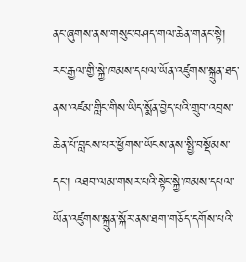ནང་ཞུགས་ནས་གསུང་བཤད་གལ་ཆེན་གནང་སྟེ། རང་རྒྱལ་གྱི་སྐྱེ་ཁམས་དཔལ་ཡོན་འཛུགས་སྐྲུན་ཐད་ནས་འཛམ་གླིང་གིས་ཡིད་སྨོན་བྱེད་པའི་གྲུབ་འབྲས་ཆེན་པོ་བླངས་པར་ཕྱོགས་ཡོངས་ནས་སྤྱི་བསྡོམས་དང་། འཐབ་ལམ་གསར་པའི་སྟེང་སྐྱེ་ཁམས་དཔལ་ཡོན་འཛུགས་སྐྲུན་སྐོར་ནས་ཐག་གཅོད་དགོས་པའི་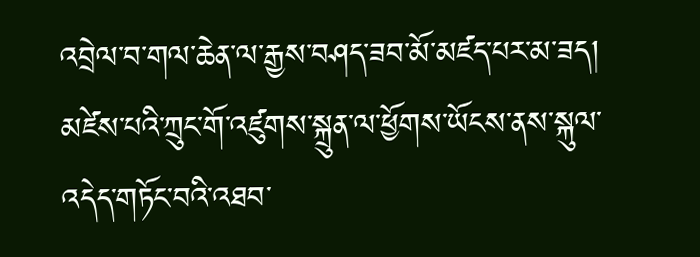འབྲེལ་བ་གལ་ཆེན་ལ་རྒྱས་བཤད་ཟབ་མོ་མཛད་པར་མ་ཟད། མཛེས་པའི་ཀྲུང་གོ་འཛུགས་སྐྲུན་ལ་ཕྱོགས་ཡོངས་ནས་སྐུལ་འདེད་གཏོང་བའི་འཐབ་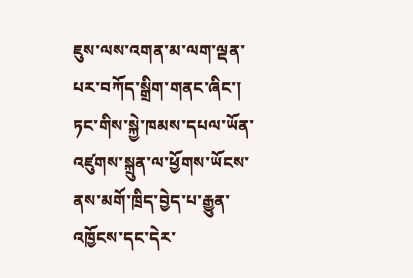ཇུས་ལས་འགན་མ་ལག་ལྡན་པར་བཀོད་སྒྲིག་གནང་ཞིང་། ཏང་གིས་སྐྱེ་ཁམས་དཔལ་ཡོན་འཛུགས་སྐྲུན་ལ་ཕྱོགས་ཡོངས་ནས་མགོ་ཁྲིད་བྱེད་པ་རྒྱུན་འཁྱོངས་དང་དེར་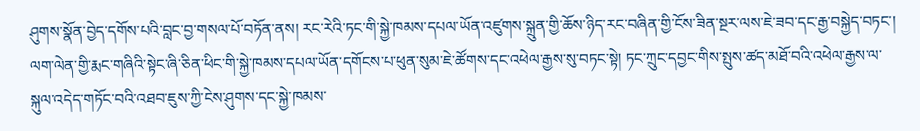ཤུགས་སྣོན་བྱེད་དགོས་པའི་བླང་བྱ་གསལ་པོ་བཏོན་ནས། རང་རེའི་ཏང་གི་སྐྱེ་ཁམས་དཔལ་ཡོན་འཛུགས་སྐྲུན་གྱི་ཆོས་ཉིད་རང་བཞིན་གྱི་ངོས་ཟིན་སྔར་ལས་ཇེ་ཟབ་དང་རྒྱ་བསྐྱེད་བཏང་། ལག་ལེན་གྱི་རྨང་གཞིའི་སྟེང་ཞི་ཅིན་ཕིང་གི་སྐྱེ་ཁམས་དཔལ་ཡོན་དགོངས་པ་ཕུན་སུམ་ཇེ་ཚོགས་དང་འཕེལ་རྒྱས་སུ་བཏང་སྟེ། ཏང་ཀྲུང་དབྱང་གིས་སྤུས་ཚད་མཐོ་བའི་འཕེལ་རྒྱས་ལ་སྐུལ་འདེད་གཏོང་བའི་འཐབ་ཇུས་ཀྱི་ངེས་ཤུགས་དང་སྐྱེ་ཁམས་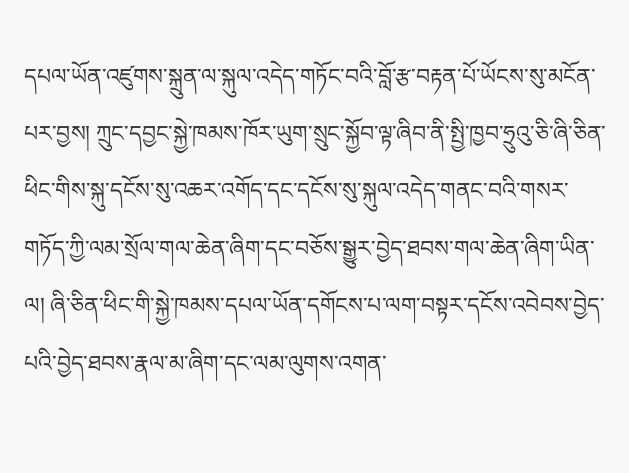དཔལ་ཡོན་འཛུགས་སྐྲུན་ལ་སྐུལ་འདེད་གཏོང་བའི་བློ་རྩ་བརྟན་པོ་ཡོངས་སུ་མངོན་པར་བྱས། ཀྲུང་དབྱང་སྐྱེ་ཁམས་ཁོར་ཡུག་སྲུང་སྐྱོབ་ལྟ་ཞིབ་ནི་སྤྱི་ཁྱབ་ཧྲུའུ་ཅི་ཞི་ཅིན་ཕིང་གིས་སྐུ་དངོས་སུ་འཆར་འགོད་དང་དངོས་སུ་སྐུལ་འདེད་གནང་བའི་གསར་གཏོད་ཀྱི་ལམ་སྲོལ་གལ་ཆེན་ཞིག་དང་བཅོས་སྒྱུར་བྱེད་ཐབས་གལ་ཆེན་ཞིག་ཡིན་ལ། ཞི་ཅིན་ཕིང་གི་སྐྱེ་ཁམས་དཔལ་ཡོན་དགོངས་པ་ལག་བསྟར་དངོས་འབེབས་བྱེད་པའི་བྱེད་ཐབས་རྣལ་མ་ཞིག་དང་ལམ་ལུགས་འགན་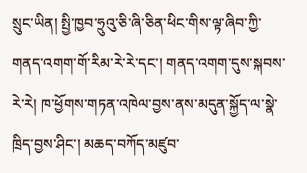སྲུང་ཡིན། སྤྱི་ཁྱབ་ཧྲུའུ་ཅི་ཞི་ཅིན་ཕིང་གིས་ལྟ་ཞིབ་ཀྱི་གནད་འགག་གོ་རིམ་རེ་རེ་དང་། གནད་འགག་དུས་སྐབས་རེ་རེ། ཁ་ཕྱོགས་གཏན་འཁེལ་བྱས་ནས་མདུན་སྐྱོད་ལ་སྣེ་ཁྲིད་བྱས་ཤིང་། མཆད་བཀོད་མཛུབ་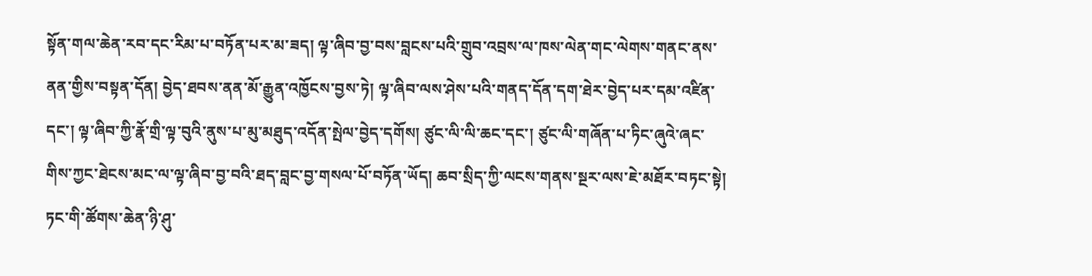སྟོན་གལ་ཆེན་རབ་དང་རིམ་པ་བཏོན་པར་མ་ཟད། ལྟ་ཞིབ་བྱ་བས་བླངས་པའི་གྲུབ་འབྲས་ལ་ཁས་ལེན་གང་ལེགས་གནང་ནས་ནན་གྱིས་བསྟན་དོན། བྱེད་ཐབས་ནན་མོ་རྒྱུན་འཁྱོངས་བྱས་ཏེ། ལྟ་ཞིབ་ལས་ཤེས་པའི་གནད་དོན་དག་ཐེར་བྱེད་པར་དམ་འཛིན་དང་། ལྟ་ཞིབ་ཀྱི་རྣོ་གྲི་ལྟ་བུའི་ནུས་པ་མུ་མཐུད་འདོན་སྤེལ་བྱེད་དགོས། ཙུང་ལི་ལི་ཆང་དང་། ཙུང་ལི་གཞོན་པ་ཏིང་ཞུའེ་ཞང་གིས་ཀྱང་ཐེངས་མང་ལ་ལྟ་ཞིབ་བྱ་བའི་ཐད་བླང་བྱ་གསལ་པོ་བཏོན་ཡོད། ཆབ་སྲིད་ཀྱི་ལངས་གནས་སྔར་ལས་ཇེ་མཐོར་བཏང་སྟེ། ཏང་གི་ཚོགས་ཆེན་ཉི་ཤུ་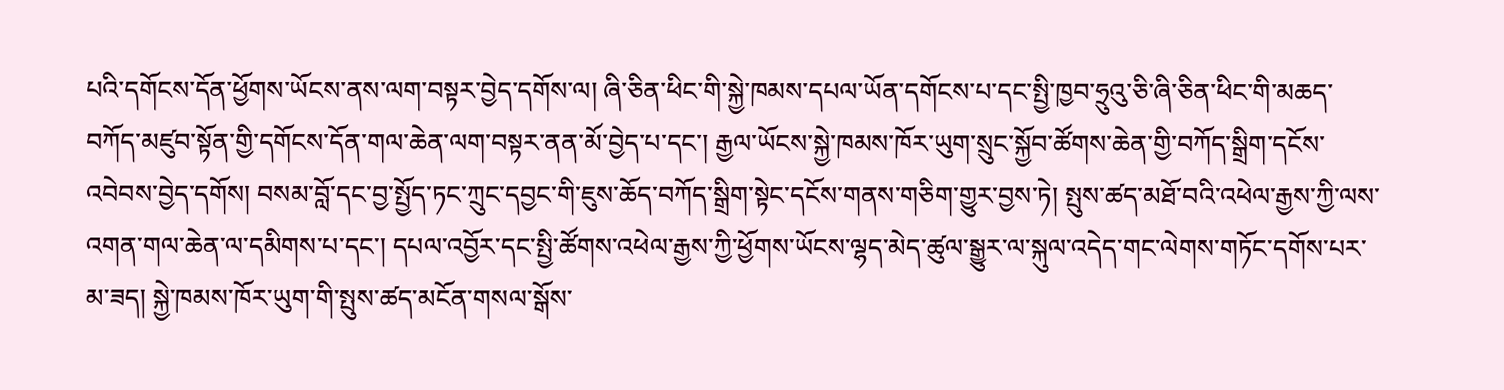པའི་དགོངས་དོན་ཕྱོགས་ཡོངས་ནས་ལག་བསྟར་བྱེད་དགོས་ལ། ཞི་ཅིན་ཕིང་གི་སྐྱེ་ཁམས་དཔལ་ཡོན་དགོངས་པ་དང་སྤྱི་ཁྱབ་ཧྲུའུ་ཅི་ཞི་ཅིན་ཕིང་གི་མཆད་བཀོད་མཛུབ་སྟོན་གྱི་དགོངས་དོན་གལ་ཆེན་ལག་བསྟར་ནན་མོ་བྱེད་པ་དང་། རྒྱལ་ཡོངས་སྐྱེ་ཁམས་ཁོར་ཡུག་སྲུང་སྐྱོབ་ཚོགས་ཆེན་གྱི་བཀོད་སྒྲིག་དངོས་འབེབས་བྱེད་དགོས། བསམ་བློ་དང་བྱ་སྤྱོད་ཏང་ཀྲུང་དབྱང་གི་ཇུས་ཆོད་བཀོད་སྒྲིག་སྟེང་དངོས་གནས་གཅིག་གྱུར་བྱས་ཏེ། སྤུས་ཚད་མཐོ་བའི་འཕེལ་རྒྱས་ཀྱི་ལས་འགན་གལ་ཆེན་ལ་དམིགས་པ་དང་། དཔལ་འབྱོར་དང་སྤྱི་ཚོགས་འཕེལ་རྒྱས་ཀྱི་ཕྱོགས་ཡོངས་ལྷད་མེད་ཚུལ་སྒྱུར་ལ་སྐུལ་འདེད་གང་ལེགས་གཏོང་དགོས་པར་མ་ཟད། སྐྱེ་ཁམས་ཁོར་ཡུག་གི་སྤུས་ཚད་མངོན་གསལ་སྒོས་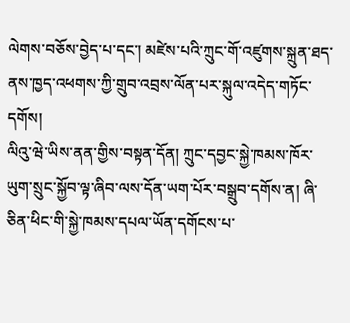ལེགས་བཅོས་བྱེད་པ་དང་། མཛེས་པའི་ཀྲུང་གོ་འཛུགས་སྐྲུན་ཐད་ནས་ཁྱད་འཕགས་ཀྱི་གྲུབ་འབྲས་ལོན་པར་སྐུལ་འདེད་གཏོང་དགོས།
ལིའུ་ཝེ་ཡིས་ནན་གྱིས་བསྟན་དོན། ཀྲུང་དབྱང་སྐྱེ་ཁམས་ཁོར་ཡུག་སྲུང་སྐྱོབ་ལྟ་ཞིབ་ལས་དོན་ཡག་པོར་བསྒྲུབ་དགོས་ན། ཞི་ཅིན་ཕིང་གི་སྐྱེ་ཁམས་དཔལ་ཡོན་དགོངས་པ་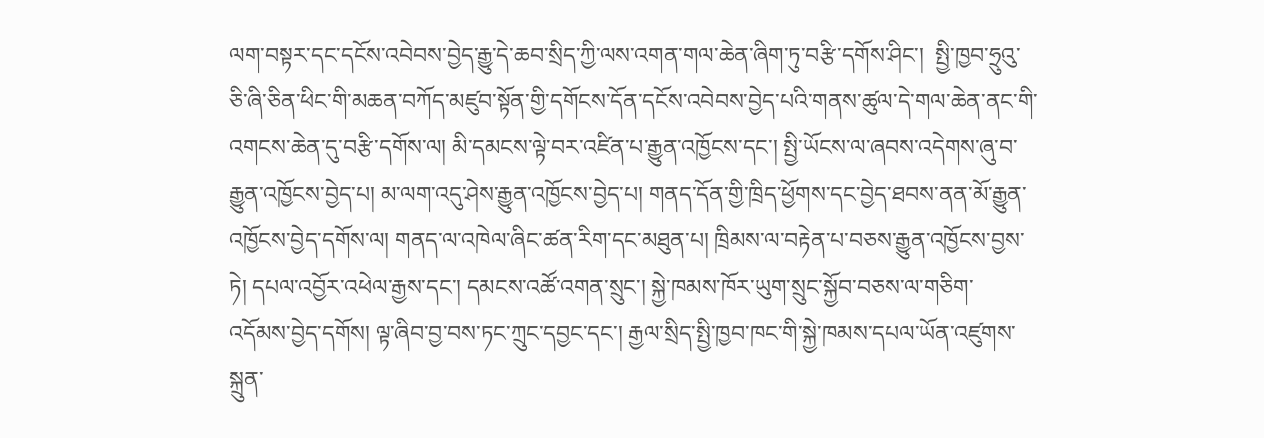ལག་བསྟར་དང་དངོས་འབེབས་བྱེད་རྒྱུ་དེ་ཆབ་སྲིད་ཀྱི་ལས་འགན་གལ་ཆེན་ཞིག་ཏུ་བརྩི་དགོས་ཤིང་།  སྤྱི་ཁྱབ་ཧྲུའུ་ཅི་ཞི་ཅིན་ཕིང་གི་མཆན་བཀོད་མཛུབ་སྟོན་གྱི་དགོངས་དོན་དངོས་འབེབས་བྱེད་པའི་གནས་ཚུལ་དེ་གལ་ཆེན་ནང་གི་འགངས་ཆེན་དུ་བརྩི་དགོས་ལ། མི་དམངས་ལྟེ་བར་འཛིན་པ་རྒྱུན་འཁྱོངས་དང་། སྤྱི་ཡོངས་ལ་ཞབས་འདེགས་ཞུ་བ་རྒྱུན་འཁྱོངས་བྱེད་པ། མ་ལག་འདུ་ཤེས་རྒྱུན་འཁྱོངས་བྱེད་པ། གནད་དོན་གྱི་ཁྲིད་ཕྱོགས་དང་བྱེད་ཐབས་ནན་མོ་རྒྱུན་འཁྱོངས་བྱེད་དགོས་ལ། གནད་ལ་འཁེལ་ཞིང་ཚན་རིག་དང་མཐུན་པ། ཁྲིམས་ལ་བརྟེན་པ་བཅས་རྒྱུན་འཁྱོངས་བྱས་ཏེ། དཔལ་འབྱོར་འཕེལ་རྒྱས་དང་། དམངས་འཚོ་འགན་སྲུང་། སྐྱེ་ཁམས་ཁོར་ཡུག་སྲུང་སྐྱོབ་བཅས་ལ་གཅིག་འདོམས་བྱེད་དགོས། ལྟ་ཞིབ་བྱ་བས་ཏང་ཀྲུང་དབྱང་དང་། རྒྱལ་སྲིད་སྤྱི་ཁྱབ་ཁང་གི་སྐྱེ་ཁམས་དཔལ་ཡོན་འཛུགས་སྐྲུན་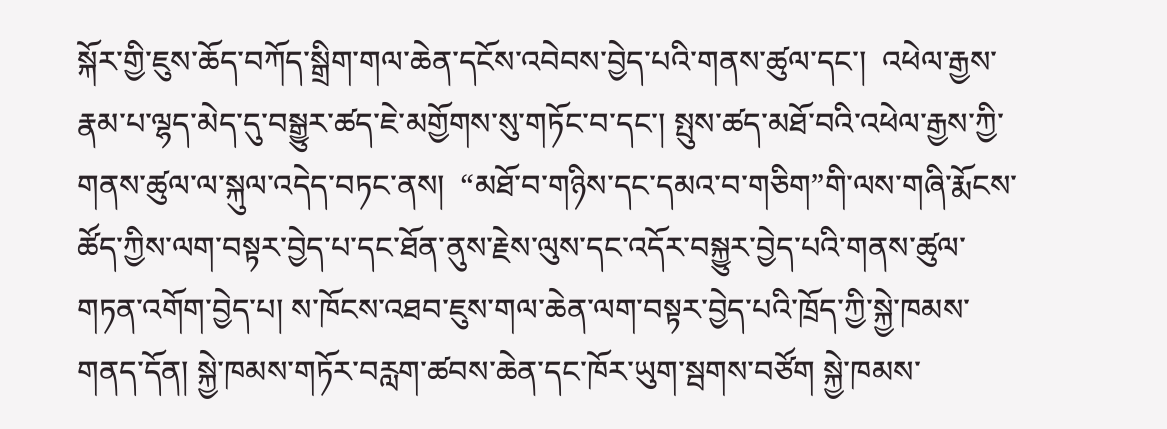སྐོར་གྱི་ཇུས་ཆོད་བཀོད་སྒྲིག་གལ་ཆེན་དངོས་འབེབས་བྱེད་པའི་གནས་ཚུལ་དང་།  འཕེལ་རྒྱས་རྣམ་པ་ལྷད་མེད་དུ་བསྒྱུར་ཚད་ཇེ་མགྱོགས་སུ་གཏོང་བ་དང་། སྤུས་ཚད་མཐོ་བའི་འཕེལ་རྒྱས་ཀྱི་གནས་ཚུལ་ལ་སྐུལ་འདེད་བཏང་ནས།  “མཐོ་བ་གཉིས་དང་དམའ་བ་གཅིག”གི་ལས་གཞི་རྨོངས་ཚོད་ཀྱིས་ལག་བསྟར་བྱེད་པ་དང་ཐོན་ནུས་རྗེས་ལུས་དང་འདོར་བསྐྱུར་བྱེད་པའི་གནས་ཚུལ་གཏན་འགོག་བྱེད་པ། ས་ཁོངས་འཐབ་ཇུས་གལ་ཆེན་ལག་བསྟར་བྱེད་པའི་ཁྲོད་ཀྱི་སྐྱེ་ཁམས་གནད་དོན། སྐྱེ་ཁམས་གཏོར་བརླག་ཚབས་ཆེན་དང་ཁོར་ཡུག་སྦགས་བཙོག སྐྱེ་ཁམས་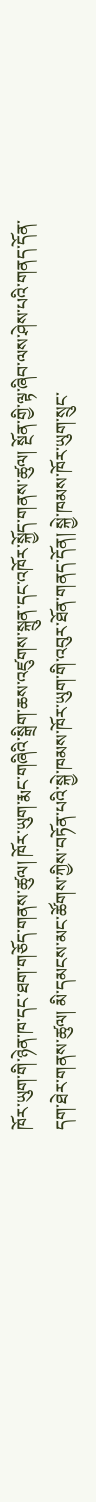ཁོར་ཡུག་གི་ཉེན་ཁ་དང་ཐག་གཅོད་གནས་ཚུལ། ཁོར་ཡུག་རྨང་གཞིའི་སྒྲིག་ཆས་འཛུགས་སྐྲུན་དང་འཁོར་སྐྱོད་གནས་ཚུལ། སྔོན་གྱི་ལྟ་ཞིབ་ལས་ཤེས་པའི་གནད་དོན་དག་ཐེར་གནས་ཚུལ། མི་དམངས་མང་ཚོགས་ཀྱིས་བཏོན་པའི་སྐྱེ་ཁམས་ཁོར་ཡུག་གི་འབུར་ཐོན་གནད་དོན། སྐྱེ་ཁམས་ཁོར་ཡུག་སྲུང་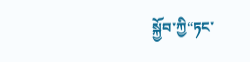སྐྱོབ་ཀྱི“ཏང་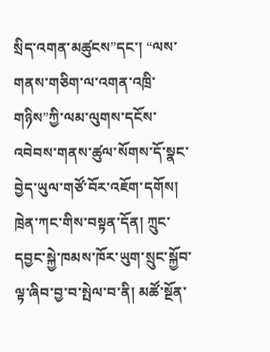སྲིད་འགན་མཚུངས”དང་། “ལས་གནས་གཅིག་ལ་འགན་འཁྲི་གཉིས”ཀྱི་ལམ་ལུགས་དངོས་འབེབས་གནས་ཚུལ་སོགས་དོ་སྣང་བྱེད་ཡུལ་གཙོ་བོར་འཇོག་དགོས།
ཁྲེན་ཀང་གིས་བསྟན་དོན། ཀྲུང་དབྱང་སྐྱེ་ཁམས་ཁོར་ཡུག་སྲུང་སྐྱོབ་ལྟ་ཞིབ་བྱ་བ་སྤེལ་བ་ནི། མཚོ་སྔོན་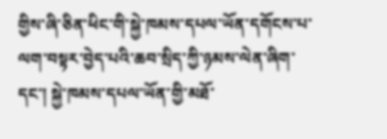གྱིས་ཞི་ཅིན་ཕིང་གི་སྐྱེ་ཁམས་དཔལ་ཡོན་དགོངས་པ་ལག་བསྟར་བྱེད་པའི་ཆབ་སྲིད་ཀྱི་ཉམས་ལེན་ཞིག་དང་། སྐྱེ་ཁམས་དཔལ་ཡོན་གྱི་མཐོ་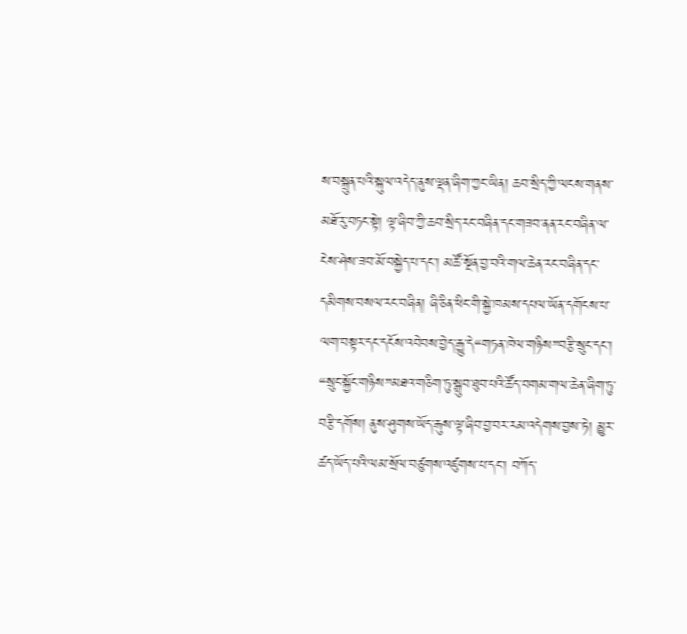ས་བསྐྲུན་པའི་སྐུལ་འདེད་ནུས་ལྡན་ཞིག་ཀྱང་ཡིན། ཆབ་སྲིད་ཀྱི་ལངས་གནས་མཐོ་རུ་བཏང་སྟེ། ལྟ་ཞིབ་ཀྱི་ཆབ་སྲིད་རང་བཞིན་དང་གཟབ་ནན་རང་བཞིན་ལ་ངེས་ཤེས་ཟབ་མོ་བསྐྱེད་པ་དང་། མཚོ་སྔོན་བྱ་བའི་གལ་ཆེན་རང་བཞིན་དང་དམིགས་བསལ་རང་བཞིན། ཞི་ཅིན་ཕིང་གི་སྐྱེ་ཁམས་དཔལ་ཡོན་དགོངས་པ་ལག་བསྟར་དང་དངོས་འབེབས་བྱེད་རྒྱུ་དེ“གཏན་ཁེལ་གཉིས”བརྩི་སྲུང་དང་། “སྲུང་སྐྱོང་གཉིས”མཐའ་གཅིག་ཏུ་སྒྲུབ་ཐུབ་པའི་ཚོད་བགམ་གལ་ཆེན་ཞིག་ཏུ་བརྩི་དགོས། ནུས་ཤུགས་ཡོད་རྒུས་ལྟ་ཞིབ་བྱ་བར་རམ་འདེགས་བྱས་ཏེ། མྱུར་ཚད་ཡོད་པའི་ལམ་སྲོལ་བཙུགས་འཛུགས་པ་དང་། བཀོད་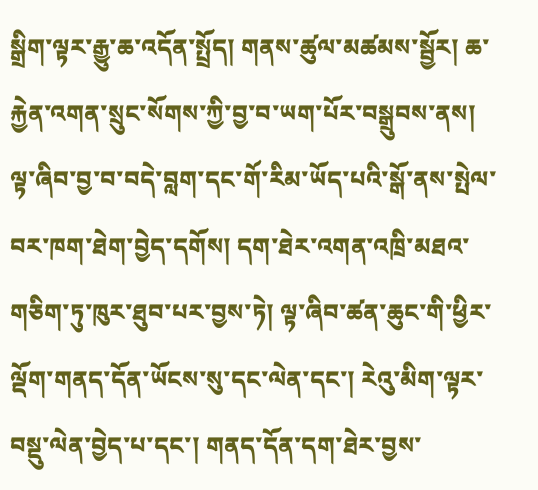སྒྲིག་ལྟར་རྒྱུ་ཆ་འདོན་སྤྲོད། གནས་ཚུལ་མཚམས་སྦྱོར། ཆ་རྐྱེན་འགན་སྲུང་སོགས་ཀྱི་བྱ་བ་ཡག་པོར་བསྒྲུབས་ནས། ལྟ་ཞིབ་བྱ་བ་བདེ་བླག་དང་གོ་རིམ་ཡོད་པའི་སྒོ་ནས་སྤེལ་བར་ཁག་ཐེག་བྱེད་དགོས། དག་ཐེར་འགན་འཁྲི་མཐའ་གཅིག་ཏུ་ཁུར་ཐུབ་པར་བྱས་ཏེ། ལྟ་ཞིབ་ཚན་ཆུང་གི་ཕྱིར་ལྡོག་གནད་དོན་ཡོངས་སུ་དང་ལེན་དང་། རེའུ་མིག་ལྟར་བསྡུ་ལེན་བྱེད་པ་དང་། གནད་དོན་དག་ཐེར་བྱས་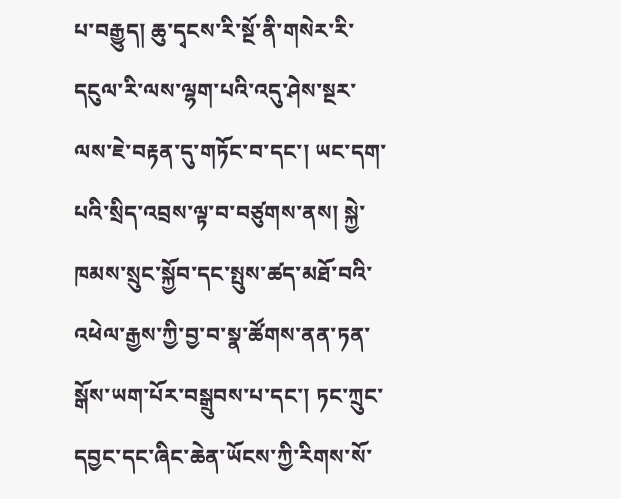པ་བརྒྱུད། ཆུ་དྭངས་རི་སྔོ་ནི་གསེར་རི་དངུལ་རི་ལས་ལྷག་པའི་འདུ་ཤེས་སྔར་ལས་ཇེ་བརྟན་དུ་གཏོང་བ་དང་། ཡང་དག་པའི་སྲིད་འབྲས་ལྟ་བ་བཙུགས་ནས། སྐྱེ་ཁམས་སྲུང་སྐྱོབ་དང་སྤུས་ཚད་མཐོ་བའི་འཕེལ་རྒྱས་ཀྱི་བྱ་བ་སྣ་ཚོགས་ནན་ཏན་སྒོས་ཡག་པོར་བསྒྲུབས་པ་དང་། ཏང་ཀྲུང་དབྱང་དང་ཞིང་ཆེན་ཡོངས་ཀྱི་རིགས་སོ་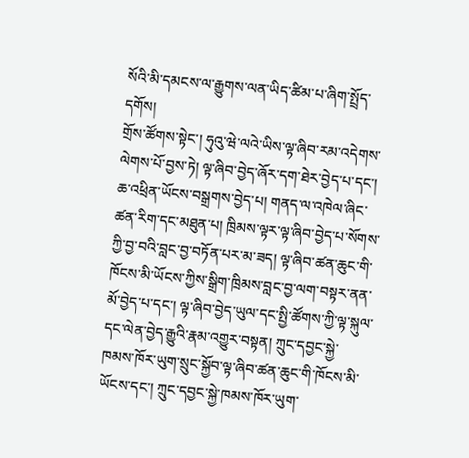སོའི་མི་དམངས་ལ་རྒྱུགས་ལན་ཡིད་ཚིམ་པ་ཞིག་སྤྲོད་དགོས།
གྲོས་ཚོགས་སྟེང་། ཧུའུ་ཝེ་ལའེ་ཡིས་ལྟ་ཞིབ་རམ་འདེགས་ལེགས་པོ་བྱས་ཏེ། ལྟ་ཞིབ་བྱེད་ཞོར་དག་ཐེར་བྱེད་པ་དང་། ཆ་འཕྲིན་ཡོངས་བསྒྲགས་བྱེད་པ། གནད་ལ་འཁེལ་ཞིང་ཚན་རིག་དང་མཐུན་པ། ཁྲིམས་ལྟར་ལྟ་ཞིབ་བྱེད་པ་སོགས་ཀྱི་བྱ་བའི་བླང་བྱ་བཏོན་པར་མ་ཟད། ལྟ་ཞིབ་ཚན་ཆུང་གི་ཁོངས་མི་ཡོངས་ཀྱིས་སྒྲིག་ཁྲིམས་བླང་བྱ་ལག་བསྟར་ནན་མོ་བྱེད་པ་དང་། ལྟ་ཞིབ་བྱེད་ཡུལ་དང་སྤྱི་ཚོགས་ཀྱི་ལྟ་སྐུལ་དང་ལེན་བྱེད་རྒྱུའི་རྣམ་འགྱུར་བསྟན། ཀྲུང་དབྱང་སྐྱེ་ཁམས་ཁོར་ཡུག་སྲུང་སྐྱོབ་ལྟ་ཞིབ་ཚན་ཆུང་གི་ཁོངས་མི་ཡོངས་དང་། ཀྲུང་དབྱང་སྐྱེ་ཁམས་ཁོར་ཡུག་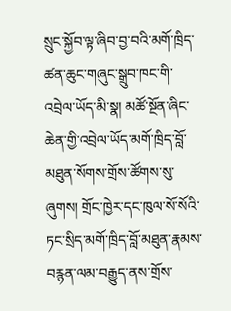སྲུང་སྐྱོབ་ལྟ་ཞིབ་བྱ་བའི་མགོ་ཁྲིད་ཚན་ཆུང་གཞུང་སྒྲུབ་ཁང་གི་འབྲེལ་ཡོད་མི་སྣ། མཚོ་སྔོན་ཞིང་ཆེན་གྱི་འབྲེལ་ཡོད་མགོ་ཁྲིད་བློ་མཐུན་སོགས་གྲོས་ཚོགས་སུ་ཞུགས། གྲོང་ཁྱེར་དང་ཁུལ་སོ་སོའི་ཏང་སྲིད་མགོ་ཁྲིད་བློ་མཐུན་རྣམས་བརྙན་ལམ་བརྒྱུད་ནས་གྲོས་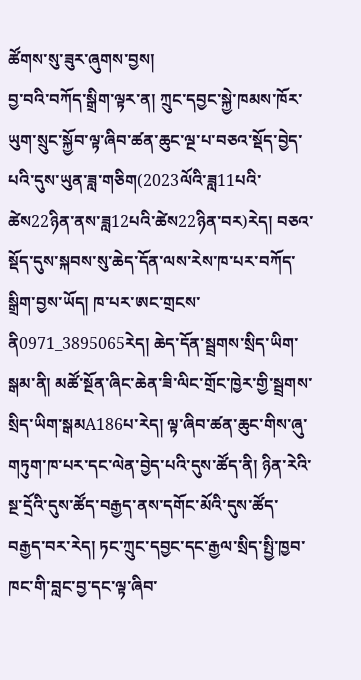ཚོགས་སུ་ཟུར་ཞུགས་བྱས།
བྱ་བའི་བཀོད་སྒྲིག་ལྟར་ན། ཀྲུང་དབྱང་སྐྱེ་ཁམས་ཁོར་ཡུག་སྲུང་སྐྱོབ་ལྟ་ཞིབ་ཚན་ཆུང་ལྔ་པ་བཅའ་སྡོད་བྱེད་པའི་དུས་ཡུན་ཟླ་གཅིག(2023ལོའི་ཟླ11པའི་ཚེས22ཉིན་ནས་ཟླ12པའི་ཚེས22ཉིན་བར)རེད། བཅའ་སྡོད་དུས་སྐབས་སུ་ཆེད་དོན་ལས་རེས་ཁ་པར་བཀོད་སྒྲིག་བྱས་ཡོད། ཁ་པར་ཨང་གྲངས་ནི0971_3895065རེད། ཆེད་དོན་སྦྲགས་སྲིད་ཡིག་སྒམ་ནི། མཚོ་སྔོན་ཞིང་ཆེན་ཟི་ལིང་གྲོང་ཁྱེར་གྱི་སྦྲགས་སྲིད་ཡིག་སྒམA186པ་རེད། ལྟ་ཞིབ་ཚན་ཆུང་གིས་ཞུ་གཏུག་ཁ་པར་དང་ལེན་བྱེད་པའི་དུས་ཚོད་ནི། ཉིན་རེའི་སྔ་དྲོའི་དུས་ཚོད་བརྒྱད་ནས་དགོང་མོའི་དུས་ཚོད་བརྒྱད་བར་རེད། ཏང་ཀྲུང་དབྱང་དང་རྒྱལ་སྲིད་སྤྱི་ཁྱབ་ཁང་གི་བླང་བྱ་དང་ལྟ་ཞིབ་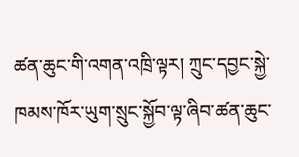ཚན་ཆུང་གི་འགན་འཁྲི་ལྟར། ཀྲུང་དབྱང་སྐྱེ་ཁམས་ཁོར་ཡུག་སྲུང་སྐྱོབ་ལྟ་ཞིབ་ཚན་ཆུང་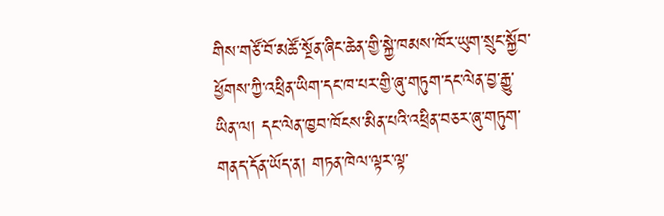གིས་གཙོ་བོ་མཚོ་སྔོན་ཞིང་ཆེན་གྱི་སྐྱེ་ཁམས་ཁོར་ཡུག་སྲུང་སྐྱོབ་ཕྱོགས་ཀྱི་འཕྲིན་ཡིག་དང་ཁ་པར་གྱི་ཞུ་གཏུག་དང་ལེན་བྱ་རྒྱུ་ཡིན་ལ། དང་ལེན་ཁྱབ་ཁོངས་མིན་པའི་འཕྲིན་བཅར་ཞུ་གཏུག་གནད་དོན་ཡོད་ན། གཏན་ཁེལ་ལྟར་ལྟ་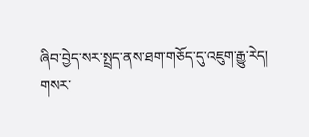ཞིབ་བྱེད་སར་སྤྲད་ནས་ཐག་གཅོད་དུ་འཇུག་རྒྱུ་རེད།
གསར་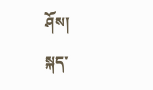ཤོས།
སྐད་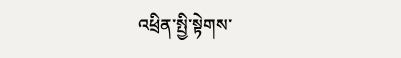འཕྲིན་སྤྱི་སྟེགས་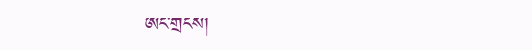ཨང་གྲངས།